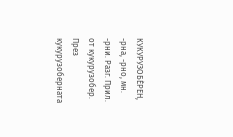КУКУРУЗОБЀРЕН, -рна, -рно, мн. -рни. Разг. Прил. от кукурузобер. През кукурузоберната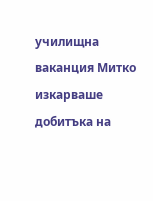училищна ваканция Митко изкарваше добитъка на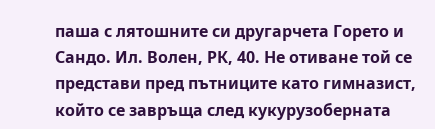паша с лятошните си другарчета Горето и Сандо. Ил. Волен, РК, 40. Не отиване той се представи пред пътниците като гимназист, който се завръща след кукурузоберната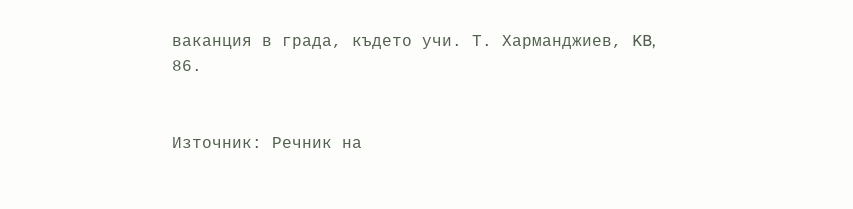ваканция в града, където учи. Т. Харманджиев, KB, 86.


Източник: Речник на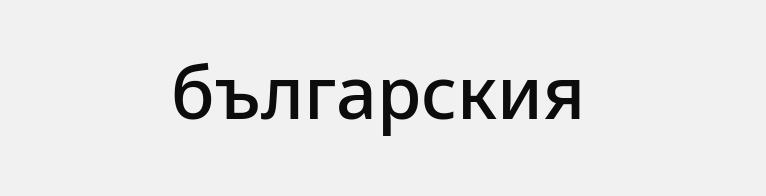българския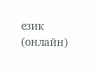език (онлайн)